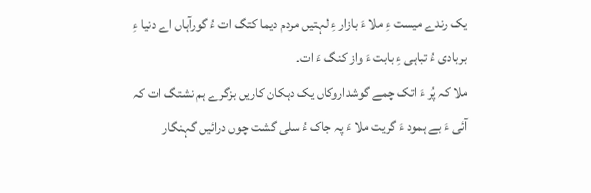یک رندے میست ءِ ملا ءَ بازار ءِ لہتیں مردم دیما کتگ ات ءُ گورآہاں اے دنیا ءِ بربادی ءُ تباہی ءِ بابت ءَ واز کنگ ءَ ات۔
ملا کہ پُر ءَ اتک چمے گوشداروکاں یک دہکان کاریں بزگرے ہم نشتگ ات کہ آئی ءَ بے ہمود ءَ گریت ملا ءَ پہ جاک ءُ سلی گشت چوں درائیں گہنگار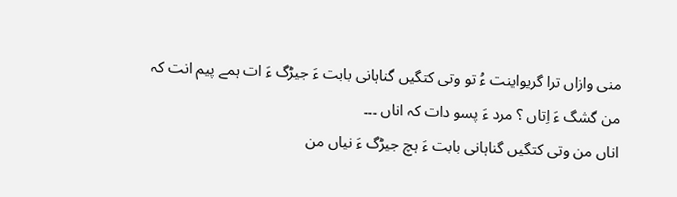منی وازاں ترا گریواینت ءُ تو وتی کتگیں گناہانی بابت ءَ جیڑگ ءَ ات ہمے پیم انت کہ من گشگ ءَ اِتاں ؟ مرد ءَ پسو دات کہ اناں ۔۔۔
اناں من وتی کتگیں گناہانی بابت ءَ ہچ جیڑگ ءَ نیاں من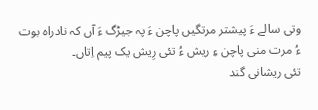وتی سالے ءَ پیشتر مرتگیں پاچن ءَ پہ جیڑگ ءَ آں کہ نادراہ بوت ءُ مرت منی پاچن ءِ ریش ءُ تئی رِیش یک پیم اِتاں۔
تئی ریشانی گند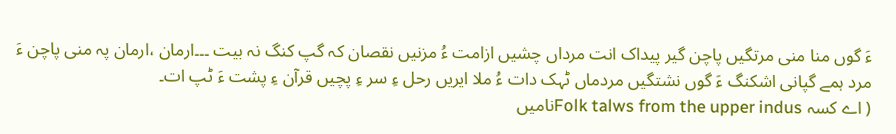ءَ گوں منا منی مرتگیں پاچن گیر پیداک انت مرداں چشیں ازامت ءُ مزنیں نقصان کہ گپ کنگ نہ بیت ۔۔۔ارمان ،ارمان پہ منی پاچن ءَ مرد ہمے گپانی اشکنگ ءَ گوں نشتگیں مردماں ٹہک دات ءُ ملا ایریں رحل ءِ سر ءِ پچیں قرآن ءِ پشت ءَ ٹپ ات۔
( اے کسہ Folk talws from the upper indusنامیں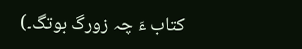کتاب ءَ چہ زورگ بوتگ۔)